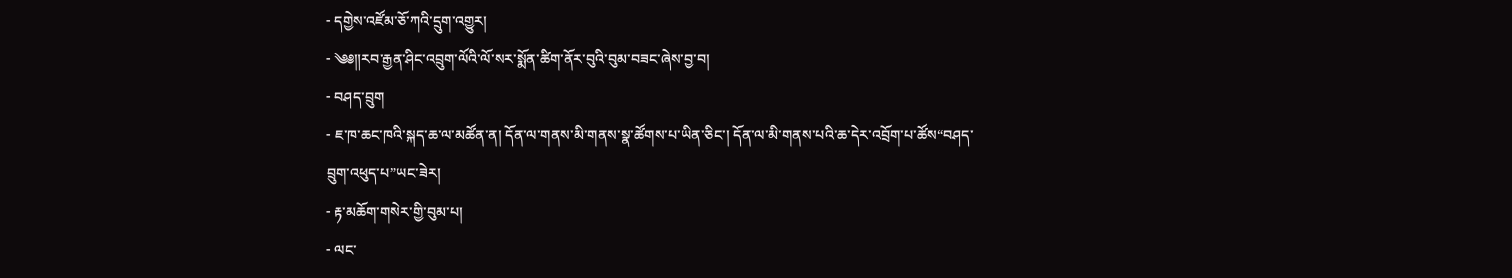- དགྱེས་འཛོམ་ཅོ་ཀའི་དྲུག་འགྱུར།
- ༄༅༎རབ་རྒྱན་ཤིང་འབྲུག་ལོའི་ལོ་སར་སྨོན་ཚིག་ནོར་བུའི་བུམ་བཟང་ཞེས་བྱ་བ།
- བཤད་བྲུག
- ཇ་ཁ་ཆང་ཁའི་སྐད་ཆ་ལ་མཚོན་ན། དོན་ལ་གནས་མི་གནས་སྣ་ཚོགས་པ་ཡིན་ཅིང་། དོན་ལ་མི་གནས་པའི་ཆ་དེར་འབྲོག་པ་ཚོས“བཤད་བྲུག་འཕུད་པ”ཡང་ཟེར།
- རྟ་མཆོག་གསེར་གྱི་བུམ་པ།
- ལང་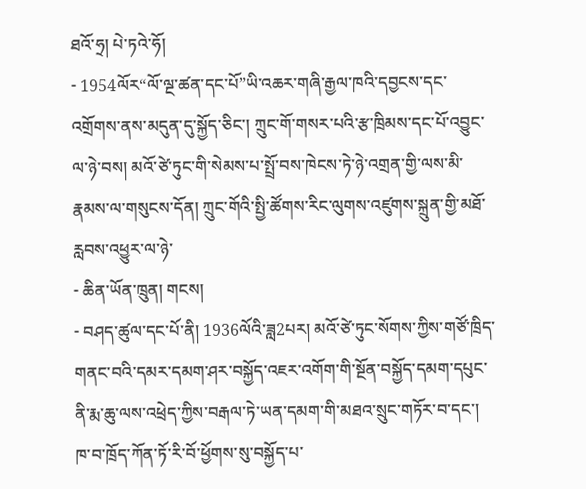ཐའོ་ཧྲ། པེ་ཏའེ་ཧོ།
- 1954ལོར“ལོ་ལྔ་ཚན་དང་པོ”ཡི་འཆར་གཞི་རྒྱལ་ཁའི་དབྱངས་དང་འགྲོགས་ནས་མདུན་དུ་སྐྱོད་ཅིང་། ཀྲུང་གོ་གསར་པའི་རྩ་ཁྲིམས་དང་པོ་འབྱུང་ལ་ཉེ་བས། མའོ་ཙེ་ཏུང་གི་སེམས་པ་སྤྲོ་བས་ཁེངས་ཏེ་ཉེ་འགྲན་གྱི་ལས་མི་རྣམས་ལ་གསུངས་དོན། ཀྲུང་གོའི་སྤྱི་ཚོགས་རིང་ལུགས་འཛུགས་སྐྲུན་གྱི་མཐོ་རླབས་འཕྱུར་ལ་ཉེ་
- ཆིན་ཡོན་ཁྲུན། གངས།
- བཤད་ཚུལ་དང་པོ་ནི། 1936ལོའི་ཟླ2པར། མའོ་ཙེ་ཏུང་སོགས་ཀྱིས་གཙོ་ཁྲིད་གནང་བའི་དམར་དམག་ཤར་བསྐྱོད་འཇར་འགོག་གི་སྔོན་བསྐྱོད་དམག་དཔུང་ནི་རྨ་ཆུ་ལས་འཕྲེད་ཀྱིས་བརྒལ་ཏེ་ཡན་དམག་གི་མཐའ་སྲུང་གཏོར་བ་དང་། ཁ་བ་ཁྲོད་ཀོན་ཏོ་རི་བོ་ཕྱོགས་སུ་བསྐྱོད་པ་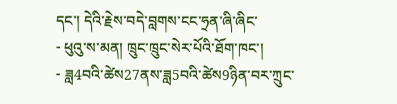དང་། དེའི་རྗེས་བདེ་བླགས་ངང་ཧྲན་ཞི་ཞིང་
- ཕུའུ་ས་མན། ཁྲུང་ཁྲུང་སེར་པོའི་ཐོག་ཁང་།
- ཟླ4བའི་ཚེས27ནས་ཟླ5བའི་ཚེས9ཉིན་བར་ཀྲུང་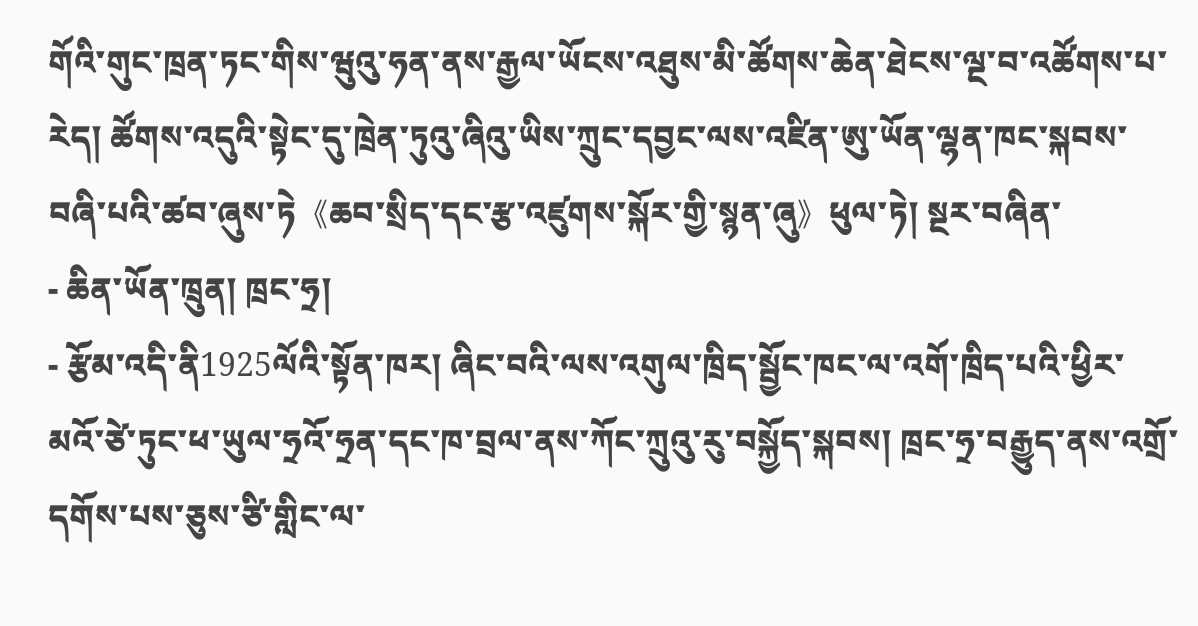གོའི་གུང་ཁྲན་ཏང་གིས་ཝུའུ་ཧན་ནས་རྒྱལ་ཡོངས་འཐུས་མི་ཚོགས་ཆེན་ཐེངས་ལྔ་བ་འཚོགས་པ་རེད། ཚོགས་འདུའི་སྟེང་དུ་ཁྲེན་ཏུའུ་ཞིའུ་ཡིས་ཀྲུང་དབྱང་ལས་འཛིན་ཨུ་ཡོན་ལྷན་ཁང་སྐབས་བཞི་པའི་ཚབ་ཞུས་ཏེ《ཆབ་སྲིད་དང་རྩ་འཛུགས་སྐོར་གྱི་སྙན་ཞུ》ཕུལ་ཏེ། སྔར་བཞིན་
- ཆིན་ཡོན་ཁྲུན། ཁྲང་ཧྲ།
- རྩོམ་འདི་ནི1925ལོའི་སྟོན་ཁར། ཞིང་བའི་ལས་འགུལ་ཁྲིད་སྦྱོང་ཁང་ལ་འགོ་ཁྲིད་པའི་ཕྱིར་མའོ་ཙེ་ཏུང་ཕ་ཡུལ་ཧྲའོ་ཧྲན་དང་ཁ་བྲལ་ནས་ཀོང་ཀྲུའུ་རུ་བསྐྱོད་སྐབས། ཁྲང་ཧྲ་བརྒྱུད་ནས་འགྲོ་དགོས་པས་ཅུས་ཙི་གླིང་ལ་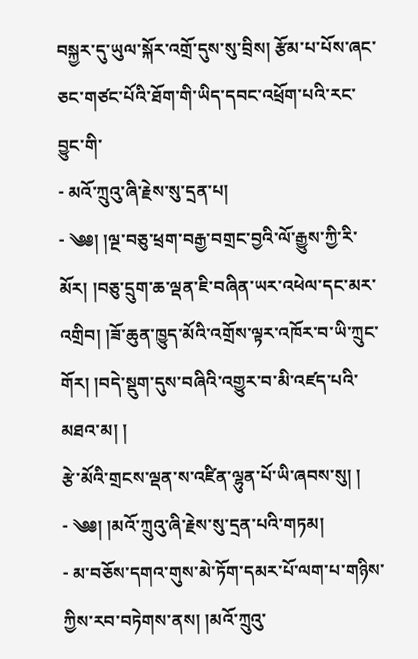བསྐྱར་དུ་ཡུལ་སྐོར་འགྲོ་དུས་སུ་བྲིས། རྩོམ་པ་པོས་ཞང་ཅང་གཙང་པོའི་ཐོག་གི་ཡིད་དབང་འཕྲོག་པའི་རང་བྱུང་གི་
- མའོ་ཀྲུའུ་ཞི་རྗེས་སུ་དྲན་པ།
- ༄༅། །ལྔ་བཅུ་ཕྲག་བརྒྱ་བགྲང་བྱའི་ལོ་རྒྱུས་ཀྱི་རི་མོར། །བཅུ་དྲུག་ཆ་ལྡན་ཇི་བཞིན་ཡར་འཕེལ་དང་མར་འགྲིབ། །ཟོ་ཆུན་ཁྱུད་མོའི་འགྲོས་ལྟར་འཁོར་བ་ཡི་ཀྲུང་གོར། །བདེ་སྡུག་དུས་བཞིའི་འགྱུར་བ་མི་འཛད་པའི་མཐའ་མ། །
རྩེ་མོའི་གྲངས་ལྡན་ས་འཛིན་ལྷུན་པོ་ཡི་ཞབས་སུ། །
- ༄༅། །མའོ་ཀྲུའུ་ཞི་རྗེས་སུ་དྲན་པའི་གཏམ།
- མ་བཅོས་དགའ་གུས་མེ་ཏོག་དམར་པོ་ལག་པ་གཉིས་ཀྱིས་རབ་བཏེགས་ནས། །མའོ་ཀྲུའུ་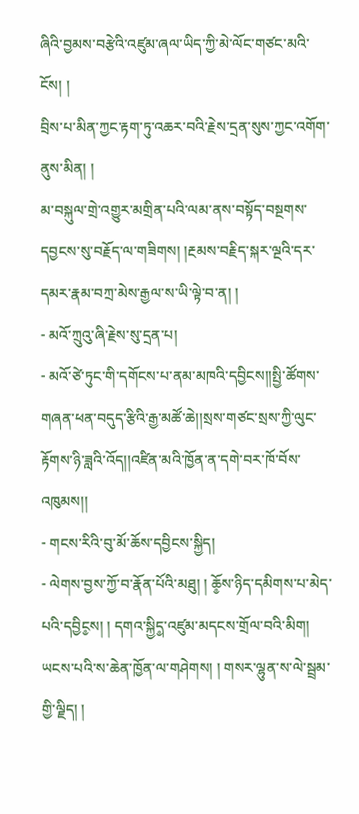ཞིའི་བྱམས་བརྩེའི་འཛུམ་ཞལ་ཡིད་ཀྱི་མེ་ལོང་གཙང་མའི་ངོས། །
བྲིས་པ་མིན་ཀྱང་རྟག་ཏུ་འཆར་བའི་རྗེས་དྲན་སུས་ཀྱང་འགོག་ནུས་མིན། །
མ་བསྐུལ་གྲེ་འགྱུར་མགྲིན་པའི་ལམ་ནས་བསྟོད་བསྔགས་དབྱངས་སུ་བརྗོད་ལ་གཟིགས། །རྔམས་བརྗིད་སྐར་ལྔའི་དར་དམར་རྣམ་བཀྲ་མེས་རྒྱལ་ས་ཡི་ལྟེ་བ་ན། །
- མའོ་ཀྲུའུ་ཞི་རྗེས་སུ་དྲན་པ།
- མའོ་ཙེ་ཏུང་གི་དགོངས་པ་ནམ་མཁའི་དབྱིངས།།སྤྱི་ཚོགས་གཞན་ཕན་བདུད་རྩིའི་རྒྱ་མཚོ་ཆེ།།སྲས་གཙང་སྲས་ཀྱི་ལུང་རྟོགས་ཉི་ཟླའི་འོད།།འཛིན་མའི་ཁྱོན་ན་དགེ་བར་ཁོ་བོས་འཁུམས།།
- གངས་རིའི་བུ་མོ་ཆོས་དབྱིངས་སྐྱིད།
- ལེགས་བྱས་ཀྱོ་བ་རྣོན་པོའི་མཐུ། ། ཆོ༵ས་ཉིད་དམིགས་པ་མེད་པའི་དབྱིང༵ས། ། དགའ་སྐྱིད༵་འཛུམ་མདངས་གྲོལ་བའི་མིག། ཡངས་པའི་ས་ཆེན་ཁྱོན་ལ་གཤེགས། ། གསར་ལྷུན་ས་ལེ་སྦྲམ་གྱི་ལྗིད། །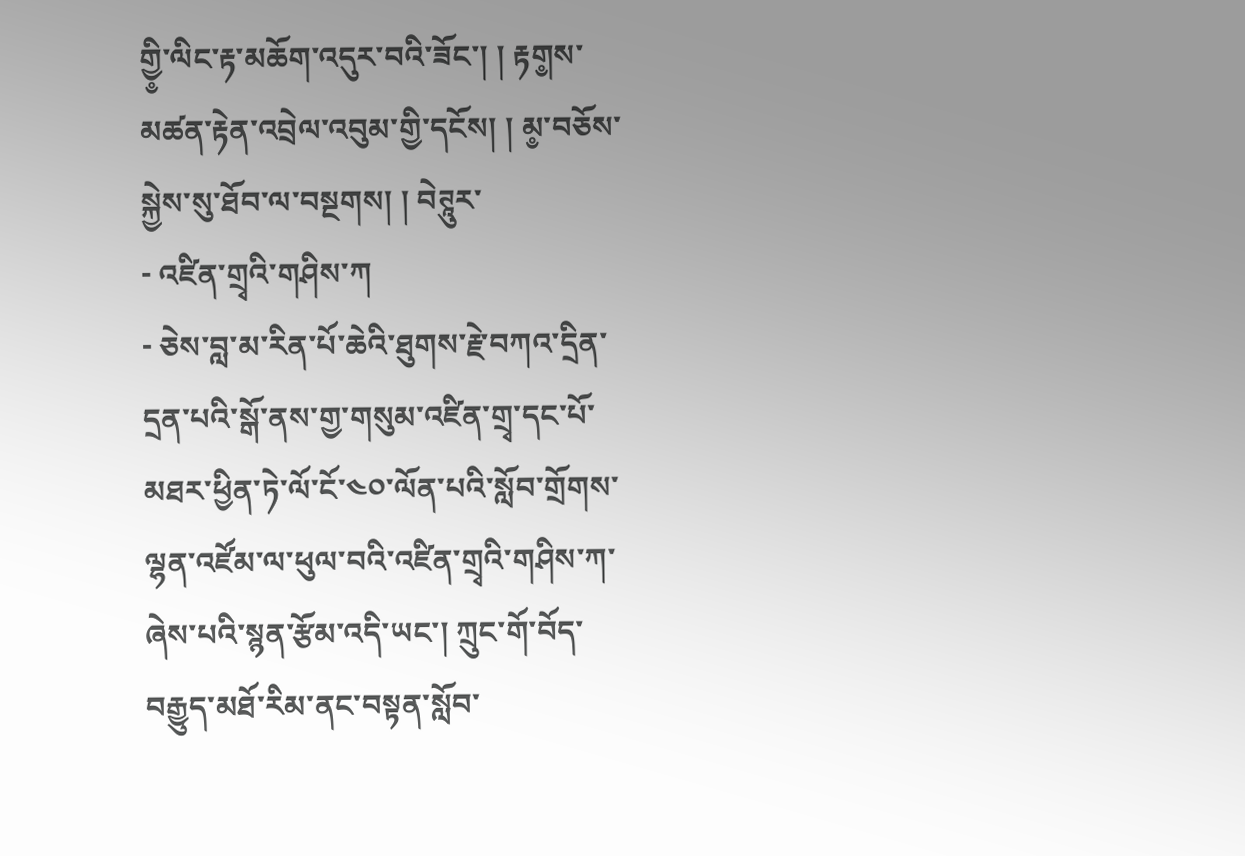གྱི༵་ལིང་རྟ་མཆོག་འདུར་བའི་ཟོང་། ། རྟག༵ས་མཚན་རྟེན་འབྲེལ་འབུམ་གྱི་དངོས། ། མ༵་བཅོས་སྐྱེས་སུ་ཐོབ་ལ་བསྔགས། ། བེཊཱུར་
- འཛིན་གྲྭའི་གཤིས་ཀ
- ཅེས་བླ་མ་རིན་པོ་ཆེའི་ཐུགས་རྗེ་བཀའ་དྲིན་དྲན་པའི་སྒོ་ནས་གྱ་གསུམ་འཛིན་གྲྭ་དང་པོ་མཐར་ཕྱིན་ཏེ་ལོ་ངོ་༤༠་ལོན་པའི་སློབ་གྲོགས་ལྷན་འཛོམ་ལ་ཕུལ་བའི་འཛིན་གྲྭའི་གཤིས་ཀ་ཞེས་པའི་སྙན་རྩོམ་འདི་ཡང་། ཀྲུང་གོ་བོད་བརྒྱུད་མཐོ་རིམ་ནང་བསྟན་སློབ་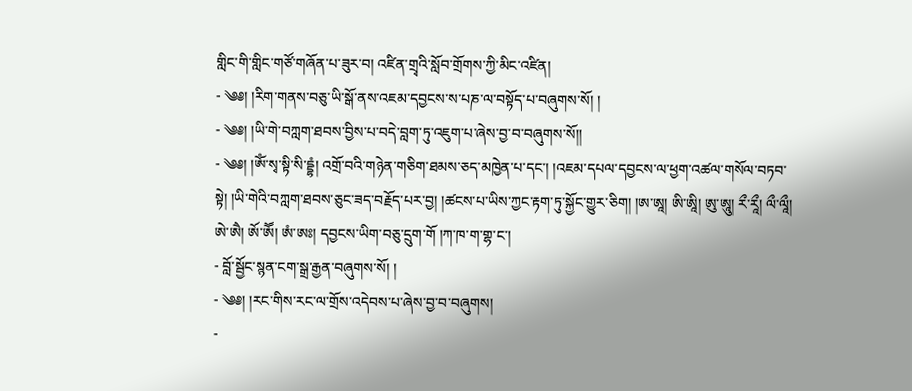གླིང་གི་གླིང་གཙོ་གཞོན་པ་ཟུར་བ། འཛིན་གྲྭའི་སློབ་གྲོགས་ཀྱི་མིང་འཛིན།
- ༄༅། །རིག་གནས་བཅུ་ཡི་སྒོ་ནས་འཇམ་དབྱངས་ས་པཎ་ལ་བསྟོད་པ་བཞུགས་སོ། །
- ༄༅། །ཡི་གེ་བཀླག་ཐབས་བྱིས་པ་བདེ་བླག་ཏུ་འཇུག་པ་ཞེས་བྱ་བ་བཞུགས་སོ།།
- ༄༅། །ཨོཾ་སྭ་སྟི་སི་དྡྷཾ། འགྲོ་བའི་གཉེན་གཅིག་ཐམས་ཅད་མཁྱེན་པ་དང་། །འཇམ་དཔལ་དབྱངས་ལ་ཕྱག་འཚལ་གསོལ་བཏབ་སྟེ། །ཡི་གེའི་བཀླག་ཐབས་ཅུང་ཟད་བརྗོད་པར་བྱ། །ཚངས་པ་ཡིས་ཀྱང་རྟག་ཏུ་སྐྱོང་གྱུར་ཅིག། །ཨ་ཨཱ། ཨི་ཨཱི། ཨུ་ཨཱུ། རྀ་རཱྀ། ལྀ་ལཱྀ། ཨེ་ཨཻ། ཨོ་ཨཽ། ཨཾ་ཨཿ། དབྱངས་ཡིག་བཅུ་དྲུག་གོ །ཀ་ཁ་ག་གྷ་ང་།
- བློ་སྦྱོང་སྙན་ངག་སྒྲ་རྒྱན་བཞུགས་སོ། །
- ༄༅། །རང་གིས་རང་ལ་གྲོས་འདེབས་པ་ཞེས་བྱ་བ་བཞུགས།
-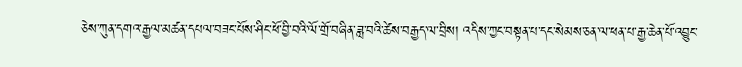ཅེས་ཀུན་དགའ་རྒྱལ་མཚན་དཔལ་བཟང་པོས་ཤིང་ཕོ་བྱི་བའི་ལོ་གྲོ་བཞིན་ཟླ་བའི་ཚེས་བརྒྱད་ལ་བྲིས། འདིས་ཀྱང་བསྟན་པ་དང་སེམས་ཅན་ལ་ཕན་པ་རྒྱ་ཆེན་པོ་འབྱུང་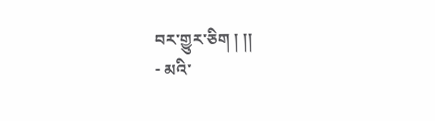བར་གྱུར་ཅིག ། །།
- མའི་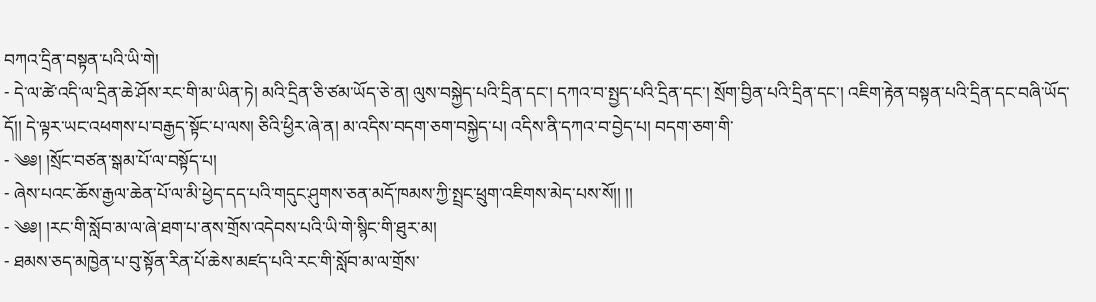བཀའ་དྲིན་བསྟན་པའི་ཡི་གེ།
- དེ་ལ་ཚེ་འདི་ལ་དྲིན་ཆེ་ཤོས་རང་གི་མ་ཡིན་ཏེ། མའི་དྲིན་ཅི་ཙམ་ཡོད་ཅེ་ན། ལུས་བསྐྱེད་པའི་དྲིན་དང་། དཀའ་བ་སྤྱད་པའི་དྲིན་དང་། སྲོག་བྱིན་པའི་དྲིན་དང་། འཇིག་རྟེན་བསྟན་པའི་དྲིན་དང་བཞི་ཡོད་དོ།། དེ་ལྟར་ཡང་འཕགས་པ་བརྒྱད་སྟོང་པ་ལས། ཅིའི་ཕྱིར་ཞེ་ན། མ་འདིས་བདག་ཅག་བསྐྱེད་པ། འདིས་ནི་དཀའ་བ་བྱེད་པ། བདག་ཅག་གི་
- ༄༅། །སྲོང་བཙན་སྒམ་པོ་ལ་བསྟོད་པ།
- ཞེས་པའང་ཆོས་རྒྱལ་ཆེན་པོ་ལ་མི་ཕྱེད་དད་པའི་གདུང་ཤུགས་ཅན་མདོ་ཁམས་ཀྱི་སྤྲང་ཕྲུག་འཇིགས་མེད་པས་སོ།། །།
- ༄༅། །རང་གི་སློབ་མ་ལ་ཞེ་ཐག་པ་ནས་གྲོས་འདེབས་པའི་ཡི་གེ་སྙིང་གི་ཐུར་མ།
- ཐམས་ཅད་མཁྱེན་པ་བུ་སྟོན་རིན་པོ་ཆེས་མཛད་པའི་རང་གི་སློབ་མ་ལ་གྲོས་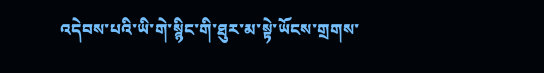འདེབས་པའི་ཡི་གེ་སྙིང་གི་ཐུར་མ་སྟེ་ཡོངས་གྲགས་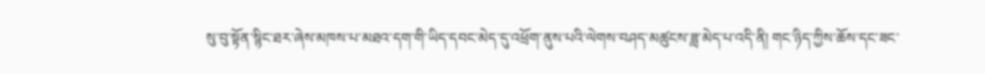སུ་བུ་སྟོན་སྙིང་ཐར་ཞེས་མཁས་པ་མཐའ་དག་གི་ཡིད་དབང་མེད་དུ་འཕྲོག་ནུས་པའི་ལེགས་བཤད་མཚུངས་ཟླ་མེད་པ་འདི་ནི། གང་ཉིད་ཀྱིས་ཆོས་དང་ཟང་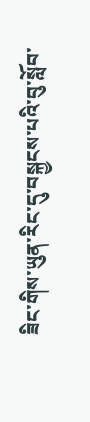ཟིང་གིས་ཡུན་རིང་དུ་བསྐྱངས་པའི་བུ་སློབ་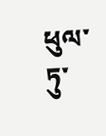ཕུལ་ཏུ་